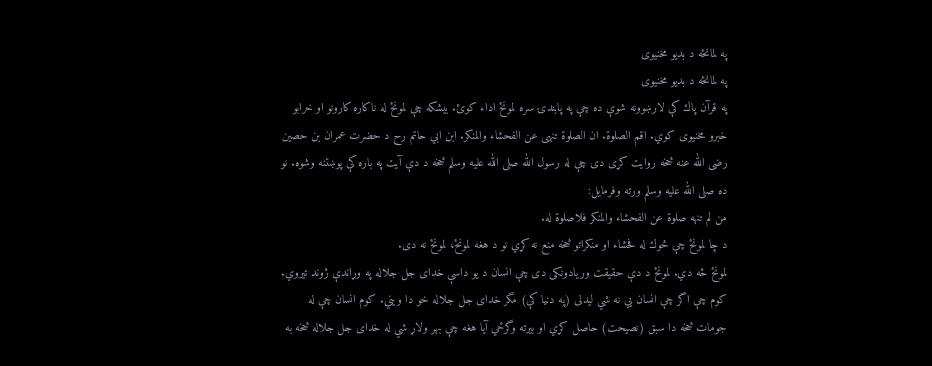په لمانځه د بديو مخنيوى
په لمانځه د بديو مخنيوى
په قرآن پاك کې لارښوونه شوې ده چې په پابندۍ سره لمونځ اداء کوئ. بيشکه چې لمونځ له ناکاره کارونو او خرابو خبرو مخنيوى کوي. اقم الصلوة. ان الصلوة تنهى عن الفحشاء والمنکر. ابن ابي حاتم رح د حضرت عمران بن حصين رضى الله عنه څخه روايت کړى دى چې له رسول الله صلى الله عليه وسلم څخه د دې آيت په باره کې پوښتنه وشوه. نو ده صلى الله عليه وسلم ورته وفرمايل:
من لم تنهه صلوة عن الفحشاء والمنکر فلاصلوة له.
د چا لمونځ چې څوك له فحشاء او منکراتو څخه منع نه کړي نو د هغه لمونځ، لمونځ نه دى.
لمونځ څه دي. لمونځ د دې حقيقت وريادونکى دى چې انسان د يو داسې خداى جل جلاله په وړاندې ژوند تيروي. کوم چې اگر چې انسان يي نه شي ليدلى (په دنيا کې) مگر خداى جل جلاله خو دا ويني. کوم انسان چې له جومات څخه دا سبق (نصيحت) حاصل کړي او بيرته وگرځي آيا هغه چې بهر ولاړ شي له خداى جل جلاله څخه به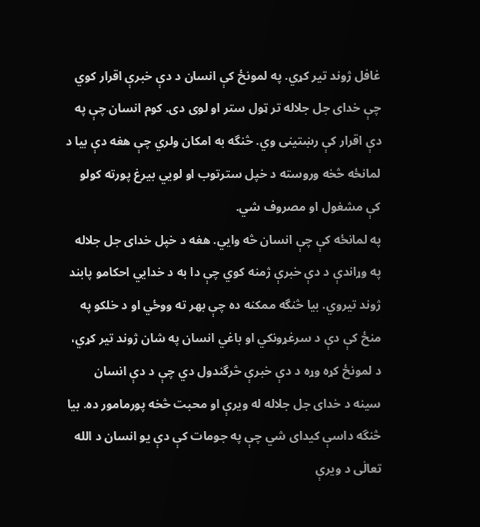غافل ژوند تير کړي. په لمونځ کې انسان د دې خبرې اقرار کوي چې خداى جل جلاله تر ټول ستر او لوى دى. کوم انسان چې په دې اقرار کې رښتينى وي. څنگه به امکان ولري چې هغه دې بيا د لمانځه څخه وروسته د خپل سترتوب او لويي بيرغ پورته کولو کې مشغول او مصروف شي.
په لمانځه کې چې انسان څه وايي. هغه د خپل خداى جل جلاله په وړاندې د دې خبرې ژمنه کوي چې دا به د خدايي احکامو پابند ژوند تيروي. بيا څنگه ممکنه ده چې بهر ته ووځي او د خلکو په منځ کې دې د سرغړونکي او باغي انسان په شان ژوند تير کړي، د لمونځ کړه وړه د دې خبرې څرگندول دي چې د دې انسان سينه د خداى جل جلاله له ويرې او محبت څخه پورمامور ده. بيا څنگه داسې کيداى شي چې په جومات کې دې يو انسان د الله تعالٰى د ويرې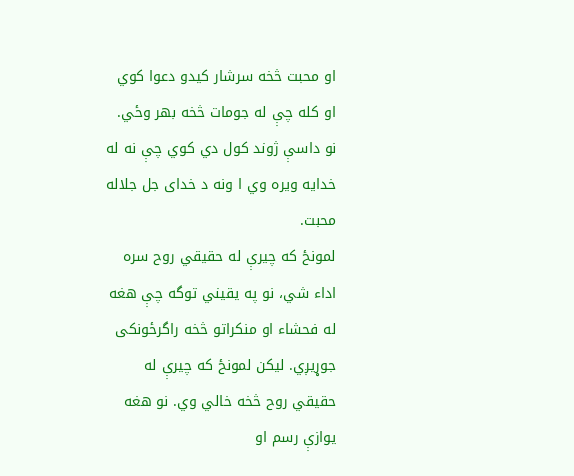او محبت څخه سرشار کيدو دعوا کوي او کله چې له جومات څخه بهر وځي. نو داسې ژوند کول دي کوي چې نه له خدايه ويره وي ا ونه د خداى جل جلاله محبت.
لمونځ که چيرې له حقيقي روح سره اداء شي، نو په يقيني توگه چې هغه له فحشاء او منکراتو څخه راگرځونکى جوړيږي. ليکن لمونځ که چيرې له حقيقي روح څخه خالي وي. نو هغه يوازې رسم او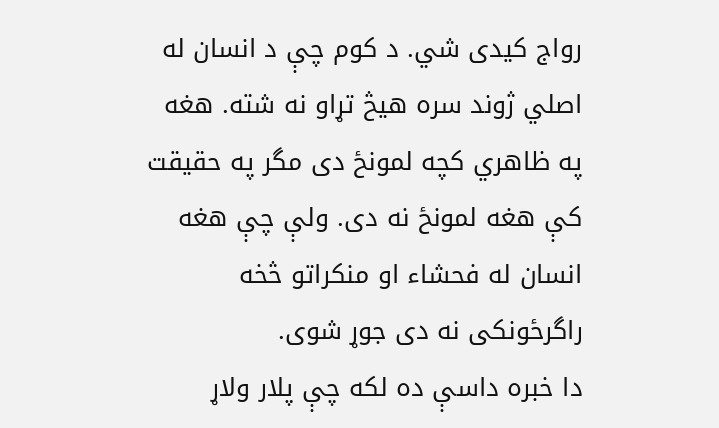رواج کيدى شي. د کوم چې د انسان له اصلي ژوند سره هيڅ تړاو نه شته. هغه په ظاهري کچه لمونځ دى مگر په حقيقت کې هغه لمونځ نه دى. ولې چې هغه انسان له فحشاء او منکراتو څخه راگرځونکى نه دى جوړ شوى.
دا خبره داسې ده لکه چې پلار ولاړ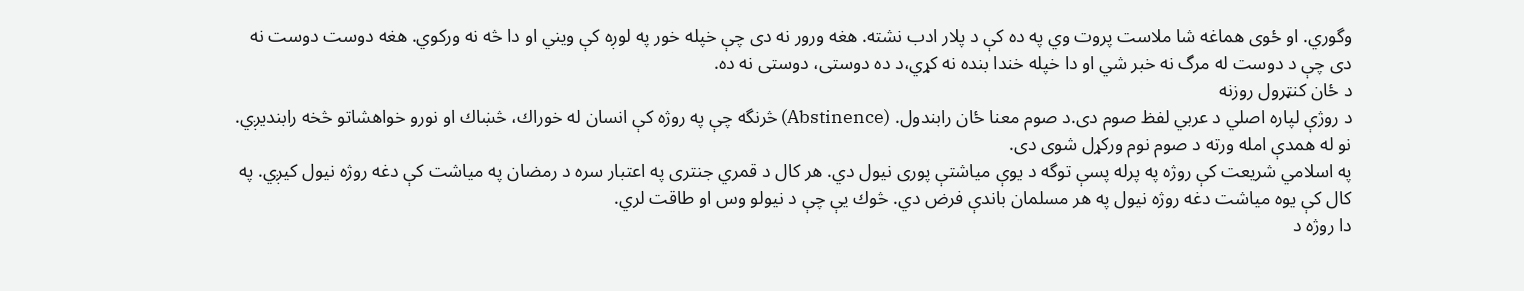وگوري. او ځوى هماغه شا ملاست پروت وي په ده کې د پلار ادب نشته. هغه ورور نه دى چې خپله خور په لوږه کې ويني او دا څه نه ورکوي. هغه دوست دوست نه دى چې د دوست له مرگ نه خبر شي او دا خپله خندا بنده نه کړي،د ده دوستى، دوستى نه ده.
د ځان کنټرول روزنه
د روژې لپاره اصلي د عربي لفظ صوم دى.د صوم معنا ځان رابندول. (Abstinence) څرنگه چې په روژه کې انسان له خوراك، څښاك او نورو خواهشاتو څخه رابنديږي. نو له همدې امله ورته د صوم نوم ورکړل شوى دى.
په اسلامي شريعت کې روژه په پرله پسې توگه د يوې مياشتې پورى نيول دي. هر کال د قمري جنترى په اعتبار سره د رمضان په مياشت کې دغه روژه نيول کيږي. په کال کې يوه مياشت دغه روژه نيول په هر مسلمان باندې فرض دي. څوك يې چې د نيولو وس او طاقت لري.
دا روژه د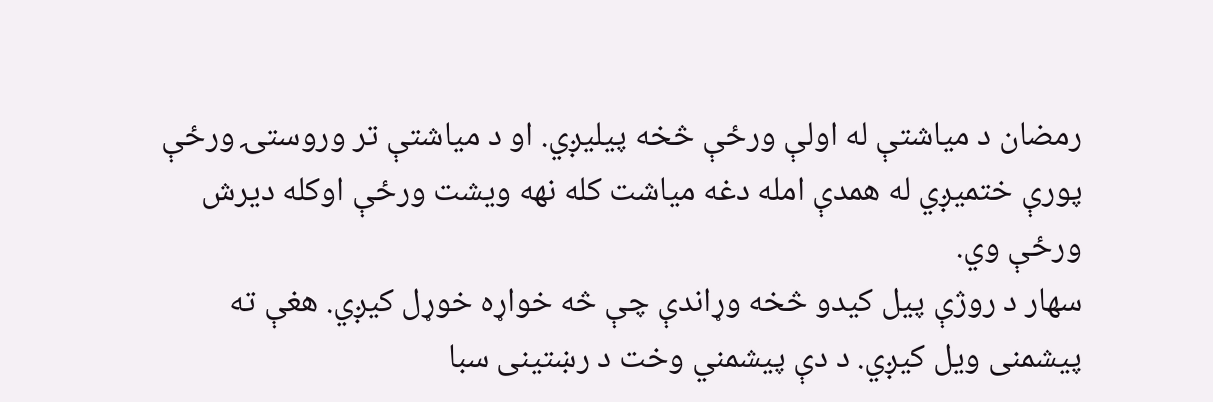رمضان د مياشتې له اولې ورځې څخه پيليږي. او د مياشتې تر وروستۍ ورځې پورې ختميږي له همدې امله دغه مياشت کله نهه ويشت ورځې اوکله ديرش ورځې وي.
سهار د روژې پيل کيدو څخه وړاندې چې څه خواړه خوړل کيږي. هغې ته پيشمنى ويل کيږي. د دې پيشمني وخت د رښتينى سبا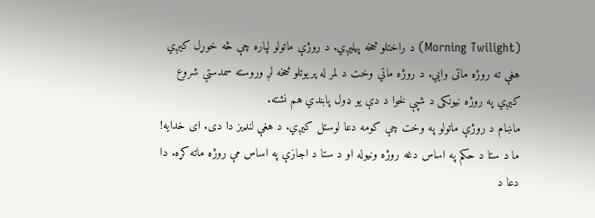(Morning Twilight) د راختلو څخه پيليږي. د روژې ماتولو لپاره چې څه خوړل کيږي هغې ته روژه ماتى وايي. د روژه ماتي وخت د لمر له پريوتلو څخه لږ وروسته سمدستي شروع کيږي په روژه نيونکى د شپې لخوا د دې يو ډول پابندي هم نشته.
ماښام د روژې ماتولو په وخت چې کومه دعا لوستل کيږي. د هغې لنډيز دا دى. اى خدايه! ما د ستا د حکم په اساس دغه روژه ونيوله او د ستا د اجازې په اساس مې روژه ماته کړه. دا دعا د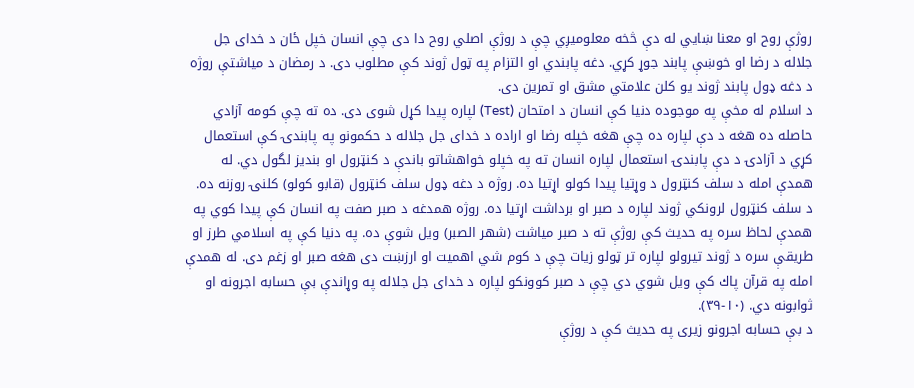روژې روح او معنا ښايي له دې څخه معلوميږي چې د روژې اصلي روح دا دى چې انسان خپل ځان د خداى جل جلاله د رضا او خوښې پابند جوړ کړي. دغه پابندي او التزام په ټول ژوند کې مطلوب دى. د رمضان د مياشتې روژه د دغه ډول پابند ژوند يو کلن علامتي مشق او تمرين دى.
د اسلام له مخې په موجوده دنيا کې انسان د امتحان (Test) لپاره پيدا کړل شوى دى. ده ته چې کومه آزادي حاصله ده هغه د دې لپاره ده چې هغه خپله رضا او اراده د خداى جل جلاله د حکمونو په پابندۍ کې استعمال کړي د آزادۍ د دې پابندۍ استعمال لپاره انسان ته په خپلو خواهشاتو باندې د کنټرول او بنديز لگول دي. له همدې امله د سلف کنټرول د وړتيا پيدا کولو اړتيا ده. روژه د دغه ډول سلف کنټرول (قابو کولو) کلنۍ روزنه ده.
د سلف کنټرول لرونکي ژوند لپاره د صبر او برداشت اړتيا ده. روژه همدغه د صبر صفت په انسان کې پيدا کوي په همدې لحاظ سره په حديث کې روژې ته د صبر مياشت (شهر الصبر) ويل شوې ده. په دنيا کې په اسلامي طرز او طريقې سره د ژوند تيرولو لپاره تر ټولو زيات چې د کوم شي اهميت او ارزښت دى هغه صبر او زغم دى. له همدې امله په قرآن پاك کې ويل شوي دي چې د صبر کوونکو لپاره د خداى جل جلاله په وړاندې بې حسابه اجرونه او ثوابونه دي. (١٠-٣٩).
د بې حسابه اجرونو زيرى په حديث کې د روژې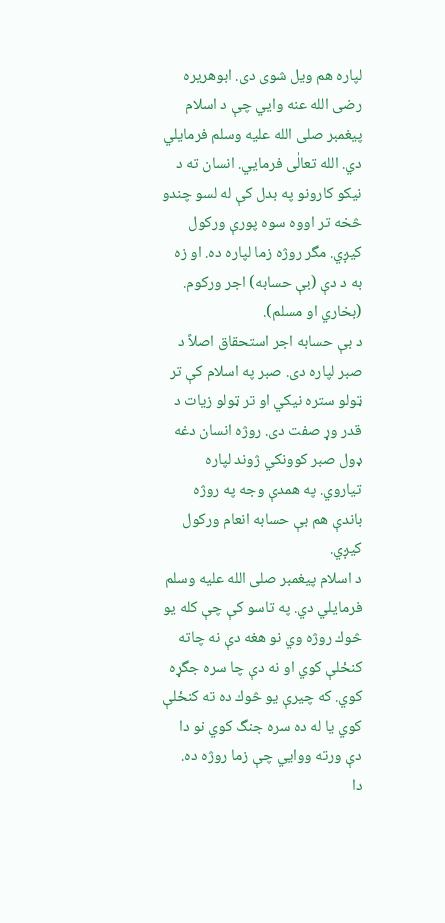لپاره هم ويل شوى دى. ابوهريره رضى الله عنه وايي چې د اسلام پيغمبر صلى الله عليه وسلم فرمايلي دي. الله تعالٰى فرمايي. انسان ته د نيکو کارونو په بدل کې له لسو چندو څخه تر اووه سوه پورې ورکول کيږي. مگر روژه زما لپاره ده. او زه به د دې (بې حسابه) اجر ورکوم. (بخاري او مسلم).
د بې حسابه اجر استحقاق اصلاً د صبر لپاره دى. صبر په اسلام کې تر ټولو ستره نيکي او تر ټولو زيات د قدر وړ صفت دى. روژه انسان دغه ډول صبر کوونکي ژوند لپاره تياروي. په همدې وجه په روژه باندې هم بې حسابه انعام ورکول کيږي.
د اسلام پيغمبر صلى الله عليه وسلم فرمايلي دي. په تاسو کې چې کله يو څوك روژه وي نو هغه دې نه چاته کنځلې کوي او نه دې چا سره جگړه کوي. که چيرې يو څوك ده ته کنځلې کوي يا له ده سره جنگ کوي نو دا دې ورته ووايي چې زما روژه ده.
دا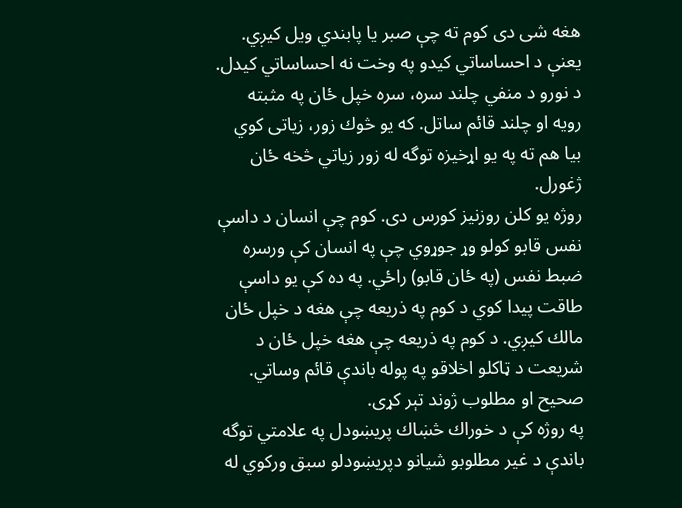هغه شى دى کوم ته چې صبر يا پابندي ويل کيږي. يعنې د احساساتي کيدو په وخت نه احساساتي کيدل. د نورو د منفي چلند سره، سره خپل ځان په مثبته رويه او چلند قائم ساتل. که يو څوك زور، زياتى کوي بيا هم ته په يو اړخيزه توگه له زور زياتي څخه ځان ژغورل.
روژه يو کلن روزنيز کورس دى. کوم چې انسان د داسې نفس قابو کولو وړ جوړوي چې په انسان کې ورسره ضبط نفس (په ځان قابو) راځي. په ده کې يو داسې طاقت پيدا کوي د کوم په ذريعه چې هغه د خپل ځان مالك کيږي. د کوم په ذريعه چې هغه خپل ځان د شريعت د ټاکلو اخلاقو په پوله باندې قائم وساتي. صحيح او مطلوب ژوند تېر کړى.
په روژه کې د خوراك څښاك پريښودل په علامتي توگه باندې د غير مطلوبو شيانو دپريښودلو سبق ورکوي له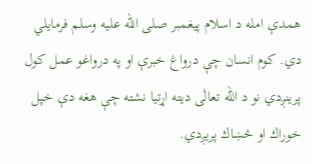همدې امله د اسلام پيغمبر صلى الله عليه وسلم فرمايلي دي. کوم انسان چې درواغ خبرې او په درواغو عمل کول پرينږدي نو د الله تعالٰى ديته اړتيا نشته چې هغه دې خپل خوراك او څښاك پريږدي.